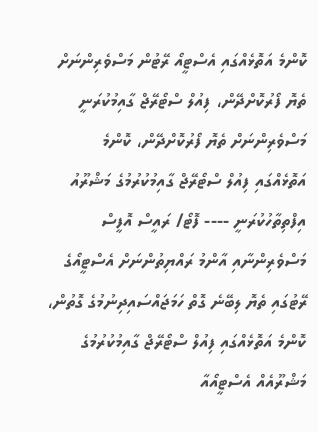ކޮންމެ އަތޮޅެއްގައި އެސްޓީއޯ ރޭޓުން މަސްވެރިންނަށް ތެޔޮ ފޯރުކޮށްދޭން، ފިއުލް ސްޓޯރޭޖް ގާއިމުކުރަނީ
މަސްވެރިންނަށް ތެޔޮ ފޯރުކޮށްދޭން، ކޮންމެ އަތޮޅެއްގައި ފިއުލް ސްޓޯރޭޖް ގާއިމުކުރުމުގެ މަޝްރޫއު އިފްތިތާހުކުރަނީ ---- ފޮޓޯ/ ރައީސް އޮފީސް
މަސްވެރިންނާއި އާންމު ރައްޔިތުންނަށް އެސްޓީއޯގެ ރޭޓުގައި ތެޔޮ ލިބޭނެ ގޮތް ހަމަޖައްސައިދިނުމުގެ ގޮތުން، ކޮންމެ އަތޮޅެއްގައި ފިއުލް ސްޓޯރޭޖް ގާއިމުކުރުމުގެ މަޝްރޫއެއް އެސްޓީއޯއާ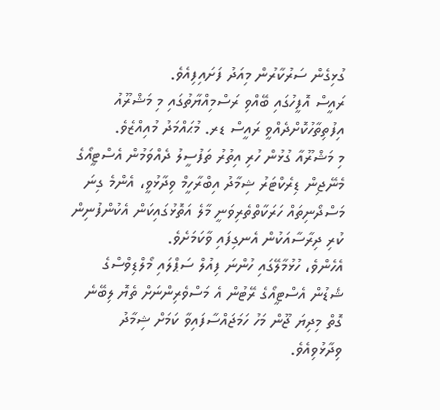ގުޅިގެން ސަރުކާރުން މިއަދު ފަށައިފިއެވެ.
ރައީސް އޮފީހުގައި ބޭއްވި ރަސްމިއްޔާތުގައި މި މަޝްރޫއު އިފުތިތާހުކޮށްދެއްވީ ރައީސް ޑރ. މުޙައްމަދު މުއިއްޒެވެ.
މި މަޝްރޫއާ ގުޅުން ހުރި އިތުރު ތަފުސީލު ދެއްވަމުން އެސްޓީއޯގެ މެނޭޖިން ޑިރެކްޓަރު ޝިމާދު އިބްރާހީމް ވިދާޅުވީ، އެންމެ ގިނަ މަސްދޯނިތައް ހަރަކާތްތެރިވަނީ މާލެ އަތޮޅުގައިކަން އެކުންފުނިން ކުރި ދިރާސާއަކުން އެނގިފައި ވާކަމަށެވެ.
އެހެންވެ، ހުޅުމާލޭގައި ހުންނަ ފިއުލް ސަޕްލައި މޯލްޑިވްސްގެ ޝެޑުން އެސްޓީއޯގެ ރޭޓުން އެ މަސްވެރިންނަށް ތެޔޮ ލިބޭނެ ގޮތް މިދިޔަ ޖޫން މަހު ހަމަޖައްސާފައިވާ ކަމަށް ޝިމާދު ވިދާޅުވިއެވެ.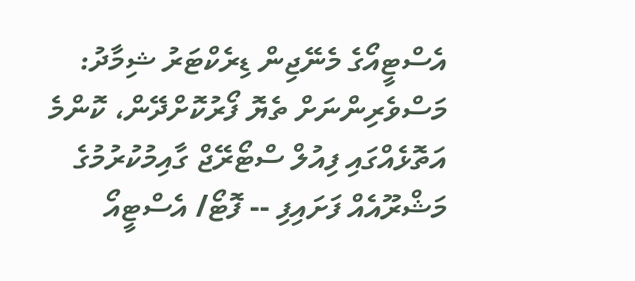އެސްޓީއޯގެ މެނޭޖިން ޑިރެކްޓަރު ޝިމާދު: މަސްވެރިންނަށް ތެޔޮ ފޯރުކޮށްދޭން، ކޮންމެ އަތޮޅެއްގައި ފިއުލް ސްޓޯރޭޖް ގާއިމުކުރުމުގެ މަޝްރޫއެއް ފަށައިފި -- ފޮޓޯ/ އެސްޓީއޯ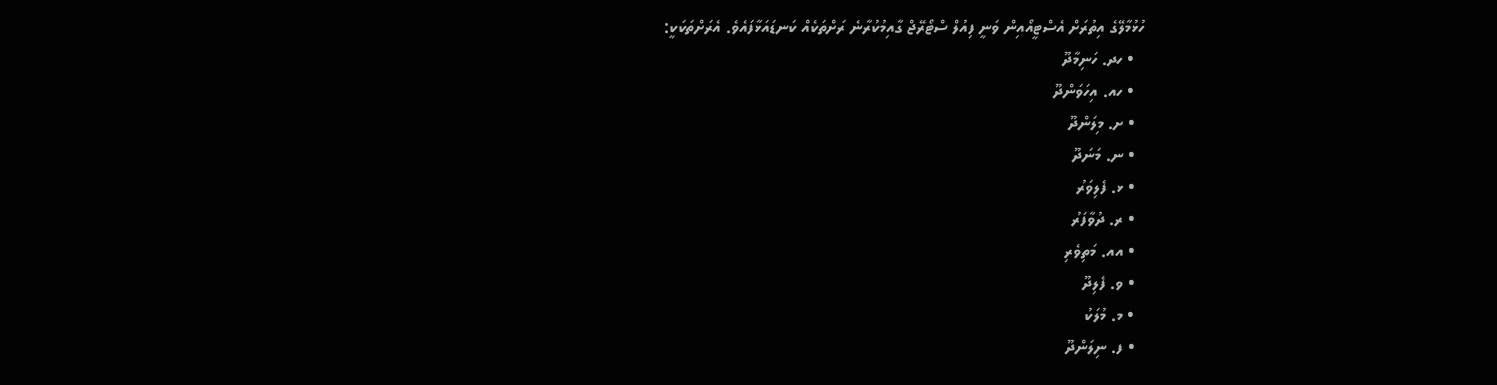ހުޅުމާލޭގެ އިތުރަށް އެސްޓީއޯއިން ވަނީ ފިއުލް ސްޓޯރޭޖް ގާއިމުކުރާނެ ރަށްތަކެއް ކަނޑައަޅާފައެވެ. އެރަށްތަކަކީ:
  • ހދ. ހަނިމާދޫ
  • ހއ. އިހަވަންދޫ
  • ށ. މިލަންދޫ
  • ނ. މަނަދޫ
  • ޅ. ފެލިވަރު
  • ރ. ދުވާފަރު
  • އއ. މަތިވެރި
  • ވ. ފެލިދޫ
  • މ. މުލަކު
  • ފ. ނިލަންދޫ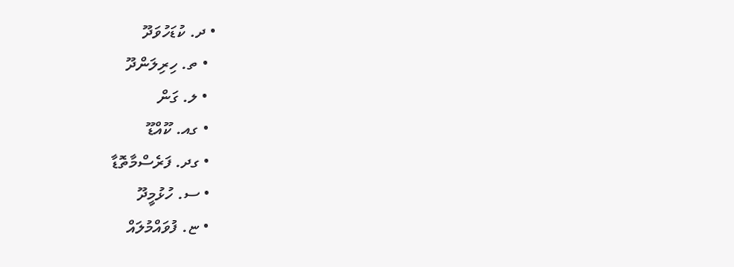• ދ. ކުޑަހުވަދޫ
  • ތ. ހިރިލަންދޫ
  • ލ. ގަން
  • ގއ. ކޫއްޑޫ
  • ގދ. ފަރެސްމާތޮޑާ
  • ސ. ހުޅުމީދޫ
  • ޏ. ފުވައްމުލައް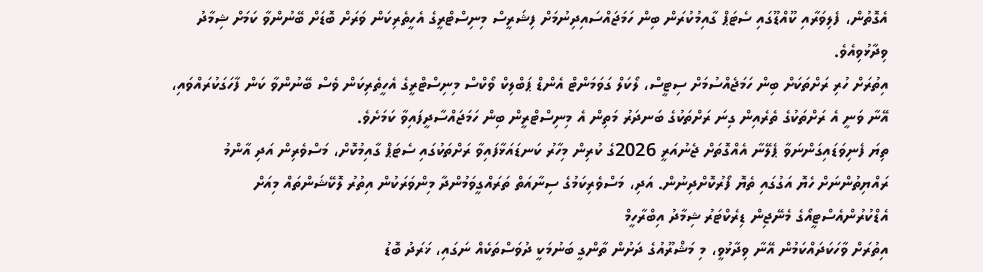އެގޮތުން، ފެލިވަރާއި ކޫއްޑޫގައި ސެޓަޕް ގާއިމުކުރަން ބިން ހަމަޖައްސައިދިނުމަށް ފިޝަރީސް މިނިސްޓްރީގެ އެހީތެރިކަން ވަރަށް ބޮޑަށް ބޭނުންވާ ކަމަށް ޝިމާދު ވިދާޅުވިއެވެ.
އިތުރަށް ހުރި ރަށްތަކަށް ބިން ހަމަޖެއްސުމަށް ސިޓީސް، ލޯކަލް ގަވަމަންޓް އެންޑް ޕަބްލިކް ވޯކްސް މިނިސްޓްރީގެ އެހީތެރިކަން ވެސް ބޭނުންވާ ކަން ފާހަގަކުރައްވައި، އޭނާ ވަނީ އެ ރަށްތަކުގެ ތެރެއިން ގިނަ ރަށްތަކުގެ ބަނދަރު މަތިން އެ މިނިސްޓްރީން ބިން ހަމަޖައްސާދީފައިވާ ކަމަށެވެ.
ތިޔަ ފެނިވަޑައިގަންނަވާ ޕެލޭނާ އެއްގޮތަށް ޖެނުއަރީ 2026ގެ ކުރިން މިހާރު ކަނޑައަޅާފައިވާ ރަށްތަކުގައި ސެޓަޕް ގާއިމުކޮށް، މަސްވެރިން އަދި އާންމު ރައްޔިތުންނަށް ހެޔޮ އަގުގައި ތެޔޮ ފޯރުކޮށްދިނުން. އަދި، މަސްވެރިކަމުގެ ސިނާއަތް ތަރައްގީވަމުންދާ މިންވަރަކުން އިތުރު ލޮކޭޝަންތައް މިއަށް އެޑްކުރުންއެސްޓީއޯގެ މެނޭޖިން ޑިރެކްޓަރު ޝިމާދު އިބްރާހީމް
އިތުރަށް ވާހަކަދައްކަމުން އޭނާ ވިދާޅުވީ، މި މަޝްރޫއުގެ ދަށުން ތާންގީ ބަނުމަކީ ދުވަސްތަކެއް ނަގައި، ޚަރަދު ބޮޑު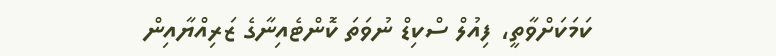ކަމަކަށްވާތީ، ފިއުލް ސްކިޑް ނުވަތަ ކޮންޓެއިނާގެ ޒަރިއްޔާއިން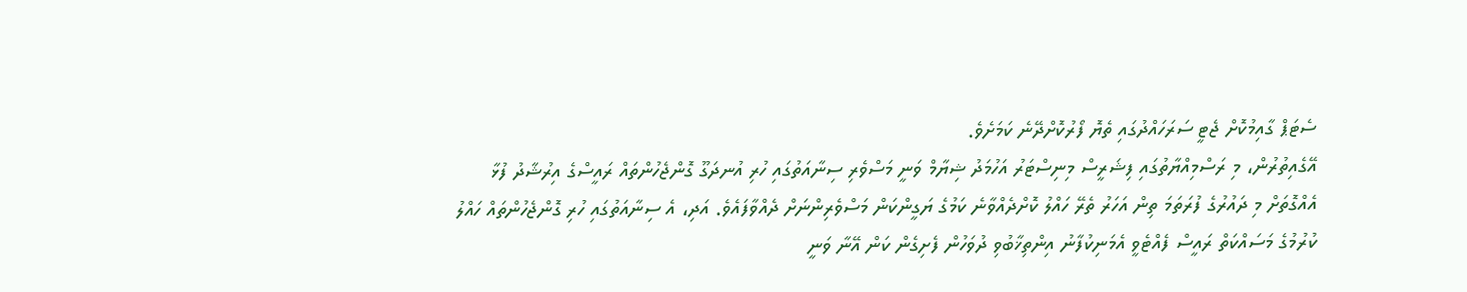ސެޓަޕް ގާއިމުކޮށް ޖެޓީ ސަރަހައްދުގައި ތެޔޮ ފޯރުކޮށްދޭނެ ކަމަށެވެ.
އޭގެއިތުރުން، މި ރަސްމިއްޔާތުގައި ފިޝަރީސް މިނިސްޓަރު އަހުމަދު ޝިޔާމް ވަނީ މަސްވެރި ސިނާއަތުގައި ހުރި އުނދަގޫ ގޮންޖެހުންތައް ރައީސްގެ އިރުޝާދު ފުޅާ އެއްގޮތަށް މި ދައުރުގެ ފުރަތަމަ ތިން އަހަރު ތެރޭ ހައްލު ކޮށްދެއްވާނެ ކަމުގެ ޔަގީންކަން މަސްވެރިންނަށް ދެއްވާފައެވެ. އަދި، އެ ސިނާއަތުގައި ހުރި ގޮންޖެހުންތައް ހައްލު ކުރުމުގެ މަސައްކަތް ރައީސް ފެއްޓެވީ އެމަނިކުފާނު އިންތިޚާބުވި ދުވަހުން ފެށިގެން ކަން އޭނާ ވަނީ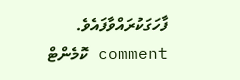ފާހަގަކުރައްވާފައެވެ.
comment ކޮމެންޓް